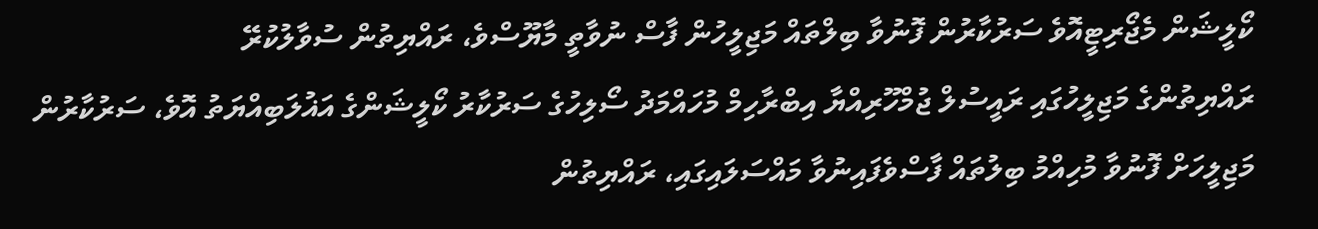ކޯލީޝަން މެޖޯރިޓީއޮވެ ސަރުކާރުން ފޮނުވާ ބިލްތައް މަޖިލީހުން ފާސް ނުވާތީ މާޔޫސްވެ، ރައްޔިތުން ސުވާލުކުރޭ
ރައްޔިތުންގެ މަޖިލީހުގައި ރައީސުލް ޖުމްހޫރިއްޔާ އިބްރާހިމް މުހައްމަދު ސޯލިހުގެ ސަރުކާރު ކޯލީޝަންގެ އަޣުލަބިއްޔަތު އޮވެ، ސަރުކާރުން މަޖިލީހަށް ފޮނުވާ މުހިއްމު ބިލުތައް ފާސްވެފައިނުވާ މައްސަލައިގައި، ރައްޔިތުން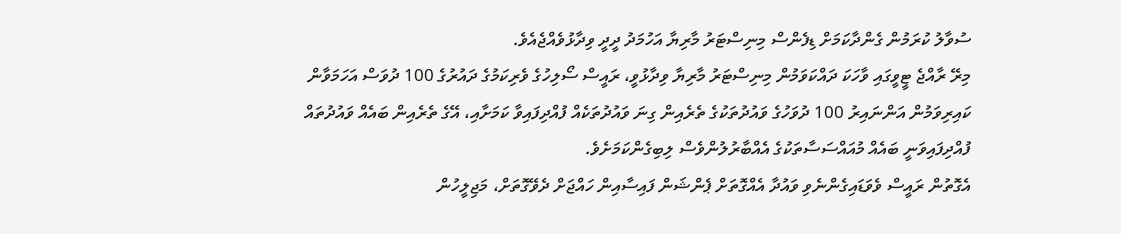ސުވާލު ކުރަމުން ގެންދާކަމަށް ޑިފެންސް މިނިސްޓަރު މާރިޔާ އަހުމަދު ދީދީ ވިދާޅުވެއްޖެއެވެ.
މިރޭ ރާއްޖެ ޓީވީގައި ވާހަކަ ދައްކަވަމުން މިނިސްޓަރު މާރިޔާ ވިދާޅުވީ، ރައީސް ސޯލިހުގެ ވެރިކަމުގެ ދައުރުގެ 100 ދުވަސް އަހަމަވާން ކައިރިވަމުން އަންނައިރު 100 ދުވަހުގެ ވައުދުތަކުގެ ތެރެއިން ގިނަ ވައުދުތަކެއް ފުއްދިފައިވާ ކަމަށާއި، އޭގެ ތެރެއިން ބައެއް ވައުދުތައް ފުއްދިފައިވަނީ ބައެއް މުއައްސަސާތަކުގެ އެއްބާރުލުންވެސް ލިބިގެންކަމަށެވެ.
އެގޮތުން ރައީސް ވެވަޑައިގެންނެވި ވައުދާ އެއްގޮތަށް ޕެންޝަން ފައިސާއިން ހައްޖަށް ދެވޭގޮތަށް، މަޖިލީހުން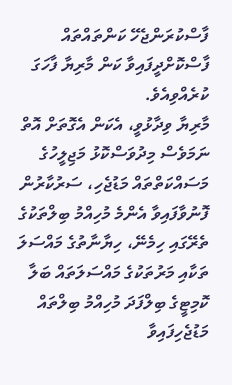ފާސްކުރަންޖެހޭ ކަންތައްތައް ފާސްކޮށްދީފައިވާ ކަން މާރިޔާ ފާހަގަ ކުރެއްވިއެވެ.
މާރިޔާ ވިދާޅުވީ، އެކަން އެގޮތަށް އޮތް ނަމަވެސް މިދުވަސްކޮޅު މަޖިލީހުގެ މަސައްކަތްތައް މަޑުޖެހި، ސަރުކާރުން ފޮނުވާފައިވާ އެންމެ މުހިއްމު ބިލްތަކުގެ ތެރޭގައި ހިމެނޭ، ހިޔާނާތުގެ މައްސަލަ ތަކާއި މަރުތަކުގެ މައްސަލަތައް ބަލާ ކޮމިޓީގެ ބިލްފަދަ މުހިއްމު ބިލްތައް މަޑުޖެހިފައިވާ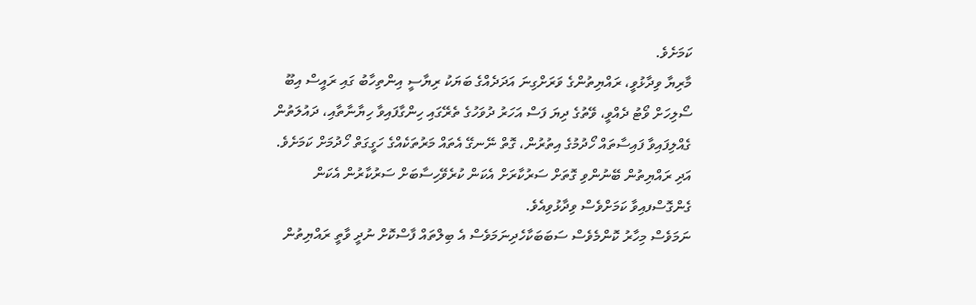ކަމަށެވެ.
މާރިޔާ ވިދާޅުވީ، ރައްޔިތުންގެ ވަރަށްގިނަ އަދަދެއްގެ ބަޔަކު ރިޔާސީ އިންތިހާބު ގައި ރައީސް އިބޫ ސޯލިހަށް ވޯޓު ދެއްވީ، ވޭތުގެ ދިޔަ ފަސް އަހަރު ދުވަހުގެ ތެރޭގައި ހިންގާފައިވާ ހިޔާނާތާއި، ދައުލަތުން ގެއްލިފައިވާ ފައިސާތައް ހޯދުމުގެ އިތުރުން، ގޮތް ނޭނގޭ އެތައް މަރުތަކެއްގެ ހަގީގަތް ހޯދުމަށް ކަމަށެވެ. އަދި ރައްޔިތުން ބޭނުންވި ގޮތަށް ސަރުކާރަށް އެކަން ކުރެވޭހިސާބަށް ސަރުކާރުން އެކަން ގެންގޮސްފއިވާ ކަމަށްވެސް ވިދާޅުވިއެވެ.
ނަމަވެސް މިހާރު ކޮންމެވެސް ސަބަބަކާހެދިނަމަވެސް އެ ބިލްތައް ފާސްކޮށް ނުދީ ވާތީ ރައްޔިތުން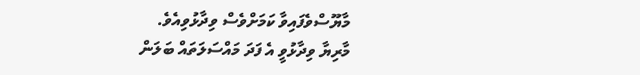މާޔޫސްވެފައިވާ ކަމަށްވެސް ވިދާޅުވިއެވެ.
މާރިޔާ ވިދާޅުވީ އެ ފަދަ މައްސަލަތައް ބަލަން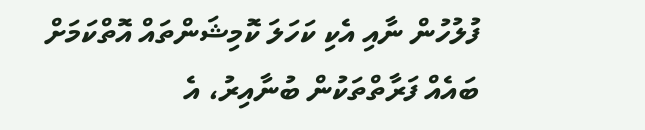ފުލުހުން ނާއި އެކި ކަހަލަ ކޮމިޝަންތައް އޮތްކަމަށް ބައެއް ފަރާތްތަކުން ބުނާއިރު، އެ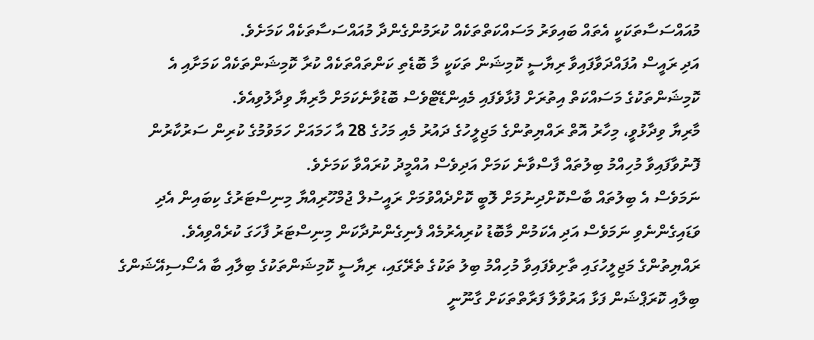މުއައްސަސާތަކަކީ އެތައް ބައިވަރު މަސައްކަތްތަކެއް ކުރަމުންގެންދާ މުއައްސަސާތަކެއް ކަމަށެވެ.
އަދި ރައީސް އުފައްދަވާފައިވާ ރިޔާސީ ކޮމިޝަން ތަކަކީ މާ ބޮޑެތި ކަންތައްތަކެއް ކުރާ ކޮމިޝަންތަކެއް ކަމަށާއި އެ ކޮމިޝަންތަކުގެ މަސައްކަތް އިތުރަށް ފުޅާވެފައި މެއިންޑޭޓްވެސް ބޮޑުވާނެކަމަށް މާރިޔާ ވިދާލުވިއެވެ.
މާރިޔާ ވިދާޅުވީ، މިހާރު އޮތް ރައްޔިތުންގެ މަޖިލީހުގެ ދައުރު މެއި މަހުގެ 28 އާ ހަމައަށް ހަމަވުމުގެ ކުރިން ސަރުކާރުން ފޮނުވާފައިވާ މުހިއްމު ބިލުތައް ފާސްވާނެ ކަމަށް އަދިވެސް އުއްމީދު ކުރައްވާ ކަމަށެވެ.
ނަމަވެސް އެ ބިލުތައް ބާސްކޮށްދިނުމަށް ލޮބީ ކޮށްދެއްވުމަށް ރައީސުލް ޖުމްހޫރިއްޔާ މިނިސްޓަރުގެ ކިބައިން އެދި ވަޑައިގެންނެވި ނަމަވެސް އަދި އެކަމުން މާބޮޑު ކުރިއެރުމެއް ފެނިގެންނުދާކަން މިނިސްޓަރު ފާހަގަ ކުރެއްވިއެވެ.
ރައްޔިތުންގެ މަޖިލީހުގައި ތާށިވެފައިވާ މުހިއްމު ބިލު ތަކުގެ ތެރޭގައި، ރިޔާސީ ކޮމިޝަންތަކުގެ ބިލާއި ބާ އެސޯސިއޭޝަންގެ ބިލާއި ކޮރަޕްޝަން ފަޅާ އަރުވާލާ ފަރާތްތަކަށް ގާނޫނީ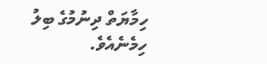ހިމާޔަތް ދިނުމުގެ ބިލު ހިމެނެއެވެ.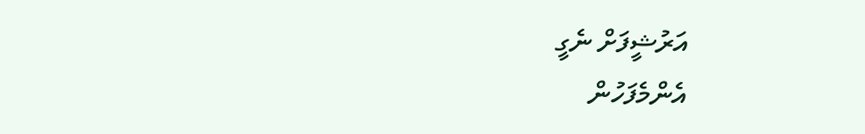އަރުޝީފަށް ނެގީ
އެންމެފަހުން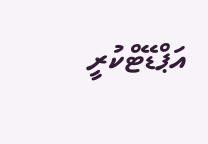އަޕްޑޭޓްކުރީ